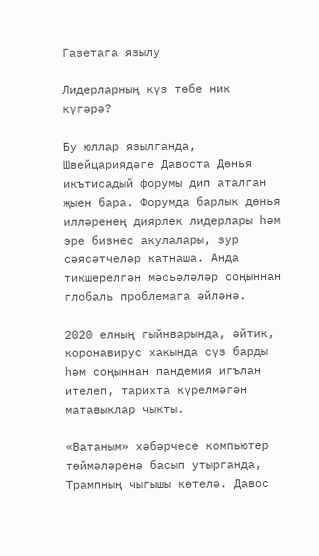Газетага язылу

Лидерларның күз төбе ник күгәрә?

Бу юллар язылганда, Швейцариядәге Давоста Дөнья икътисадый форумы дип аталган җыен бара. Форумда барлык дөнья илләренең диярлек лидерлары һәм эре бизнес акулалары, зур сәясәтчеләр катнаша. Анда тикшерелгән мәсьәләләр соңыннан глобаль проблемага әйләнә.

2020 елның гыйнварында, әйтик, коронавирус хакында сүз барды һәм соңыннан пандемия игълан ителеп, тарихта күрелмәгән матавыклар чыкты.

«Ватаным» хәбәрчесе компьютер төймәләренә басып утырганда, Трампның чыгышы көтелә. Давос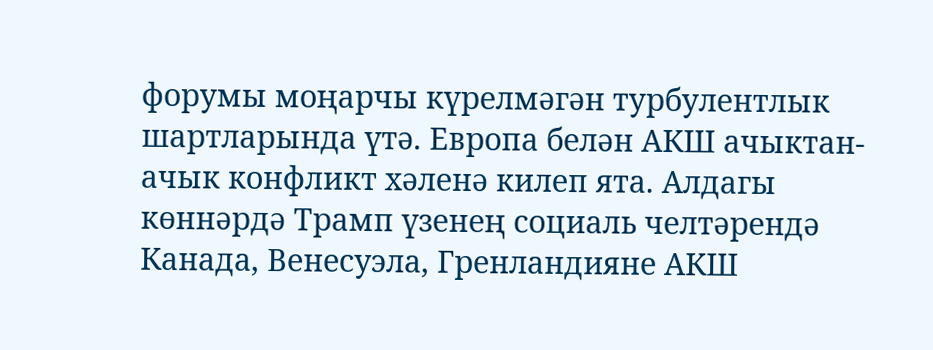форумы моңарчы күрелмәгән турбулентлык шартларында үтә. Европа белән АКШ ачыктан-ачык конфликт хәленә килеп ята. Алдагы көннәрдә Трамп үзенең социаль челтәрендә Канада, Венесуэла, Гренландияне АКШ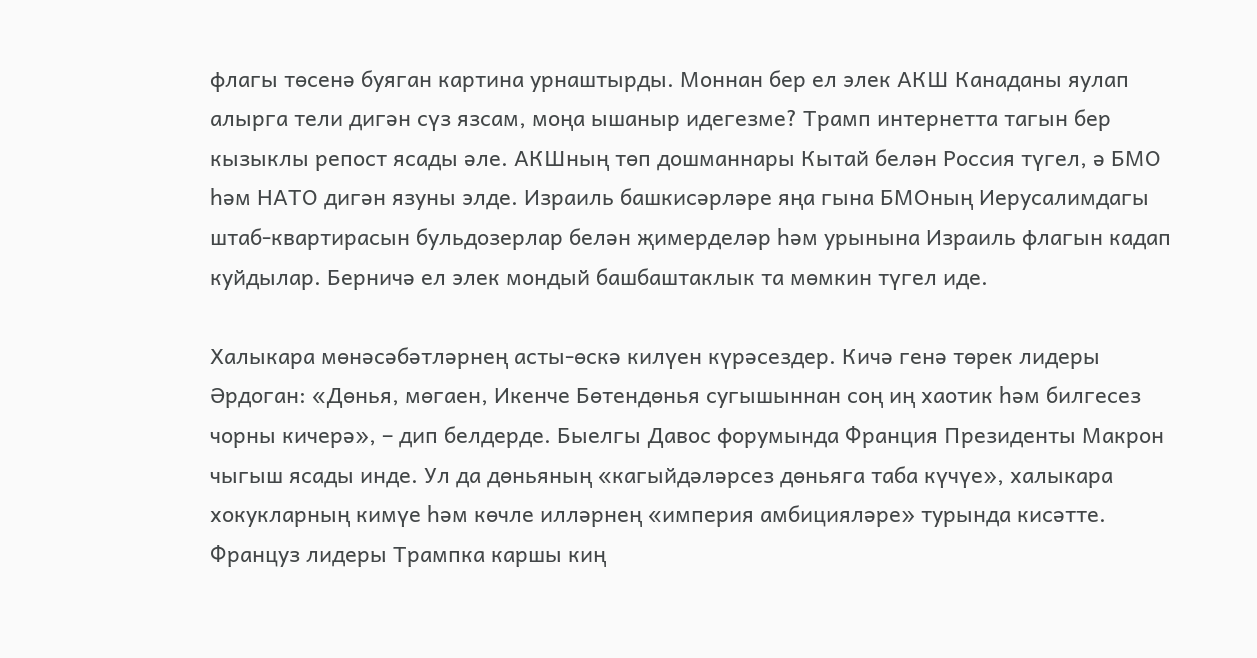флагы төсенә буяган картина урнаштырды. Моннан бер ел элек АКШ Канаданы яулап алырга тели дигән сүз язсам, моңа ышаныр идегезме? Трамп интернетта тагын бер кызыклы репост ясады әле. АКШның төп дошманнары Кытай белән Россия түгел, ә БМО һәм НАТО дигән язуны элде. Израиль башкисәрләре яңа гына БМОның Иерусалимдагы штаб-квартирасын бульдозерлар белән җимерделәр һәм урынына Израиль флагын кадап куйдылар. Берничә ел элек мондый башбаштаклык та мөмкин түгел иде.

Халыкара мөнәсәбәтләрнең асты-өскә килүен күрәсездер. Кичә генә төрек лидеры Әрдоган: «Дөнья, мөгаен, Икенче Бөтендөнья сугышыннан соң иң хаотик һәм билгесез чорны кичерә», – дип белдерде. Быелгы Давос форумында Франция Президенты Макрон чыгыш ясады инде. Ул да дөньяның «кагыйдәләрсез дөньяга таба күчүе», халыкара хокукларның кимүе һәм көчле илләрнең «империя амбицияләре» турында кисәтте. Француз лидеры Трампка каршы киң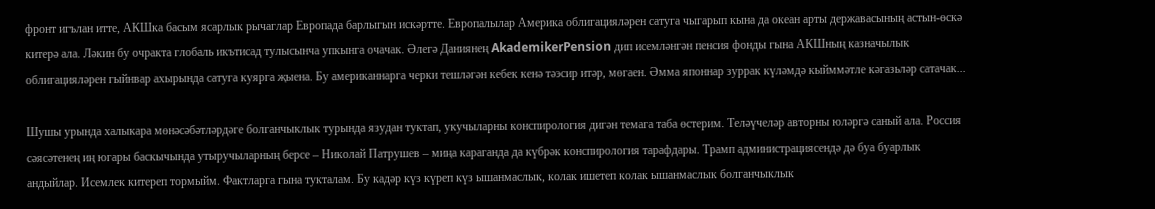фронт игълан итте, АКШка басым ясарлык рычаглар Европада барлыгын искәртте. Европалылар Америка облигацияләрен сатуга чыгарып кына да океан арты державасының астын-өскә китерә ала. Ләкин бу очракта глобаль икътисад тулысынча упкынга очачак. Әлегә Даниянең AkademikerPension дип исемләнгән пенсия фонды гына АКШның казначылык облигацияләрен гыйнвар ахырында сатуга куярга җыена. Бу американнарга черки тешләгән кебек кенә тәэсир итәр, мөгаен. Әмма японнар зуррак күләмдә кыйммәтле кәгазьләр сатачак...

Шушы урында халыкара мөнәсәбәтләрдәге болганчыклык турында язудан туктап, укучыларны конспирология дигән темага таба өстерим. Теләүчеләр авторны юләргә саный ала. Россия сәясәтенең иң югары баскычында утыручыларның берсе – Николай Патрушев – миңа караганда да күбрәк конспирология тарафдары. Трамп администрациясендә дә буа буарлык андыйлар. Исемлек китереп тормыйм. Фактларга гына тукталам. Бу кадәр күз күреп күз ышанмаслык, колак ишетеп колак ышанмаслык болганчыклык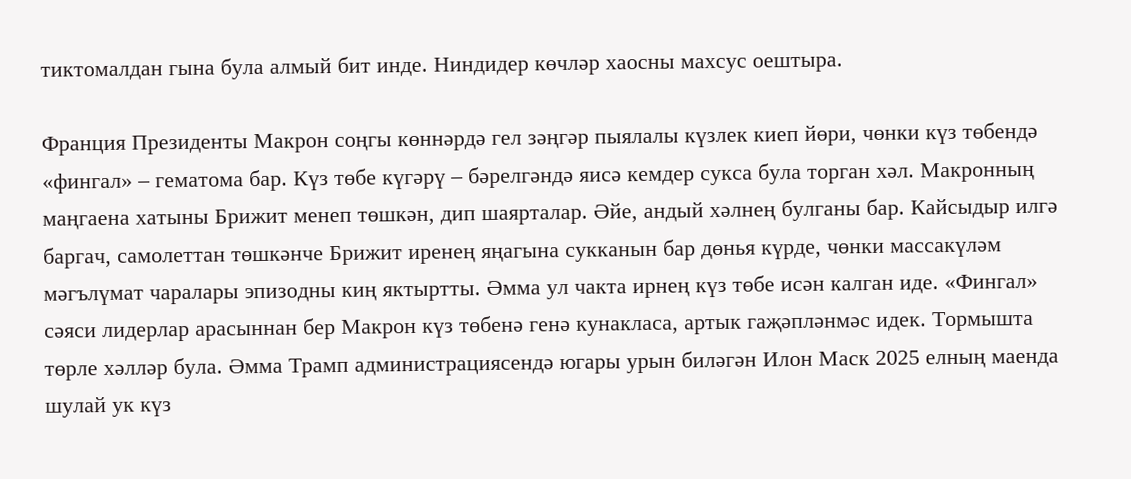тиктомалдан гына була алмый бит инде. Ниндидер көчләр хаосны махсус оештыра.

Франция Президенты Макрон соңгы көннәрдә гел зәңгәр пыялалы күзлек киеп йөри, чөнки күз төбендә «фингал» – гематома бар. Күз төбе күгәрү – бәрелгәндә яисә кемдер сукса була торган хәл. Макронның маңгаена хатыны Брижит менеп төшкән, дип шаярталар. Әйе, андый хәлнең булганы бар. Кайсыдыр илгә баргач, самолеттан төшкәнче Брижит иренең яңагына сукканын бар дөнья күрде, чөнки массакүләм мәгълүмат чаралары эпизодны киң яктыртты. Әмма ул чакта ирнең күз төбе исән калган иде. «Фингал» сәяси лидерлар арасыннан бер Макрон күз төбенә генә кунакласа, артык гаҗәпләнмәс идек. Тормышта төрле хәлләр була. Әмма Трамп администрациясендә югары урын биләгән Илон Маск 2025 елның маенда шулай ук күз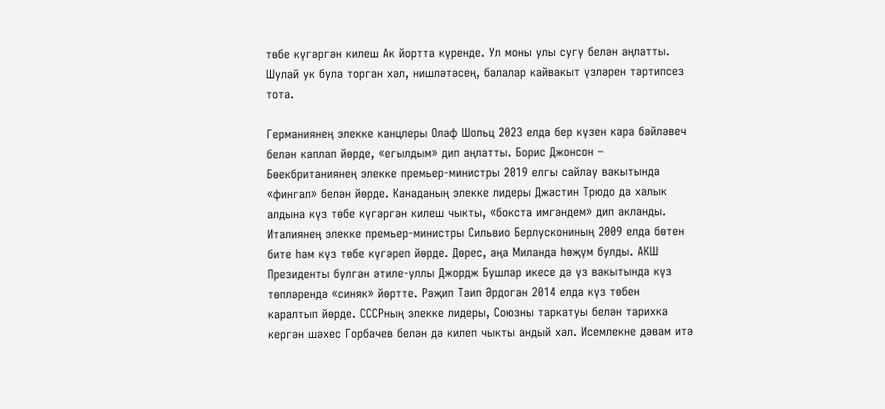төбе күгәргән килеш Ак йортта күренде. Ул моны улы сугу белән аңлатты. Шулай ук була торган хәл, нишләтәсең, балалар кайвакыт үзләрен тәртипсез тота.

Германиянең элекке канцлеры Олаф Шольц 2023 елда бер күзен кара бәйләвеч белән каплап йөрде, «егылдым» дип аңлатты. Борис Джонсон – Бөекбританиянең элекке премьер-министры 2019 елгы сайлау вакытында «фингал» белән йөрде. Канаданың элекке лидеры Джастин Трюдо да халык алдына күз төбе күгәргән килеш чыкты, «бокста имгәндем» дип акланды.  Италиянең элекке премьер-министры Сильвио Берлускониның 2009 елда бөтен бите һәм күз төбе күгәреп йөрде. Дөрес, аңа Миланда һөҗүм булды. АКШ Президенты булган әтиле-уллы Джордж Бушлар икесе дә үз вакытында күз төпләрендә «синяк» йөртте. Рәҗип Таип Әрдоган 2014 елда күз төбен каралтып йөрде. СССРның элекке лидеры, Союзны таркатуы белән тарихка кергән шәхес Горбачев белән дә килеп чыкты андый хәл. Исемлекне дәвам итә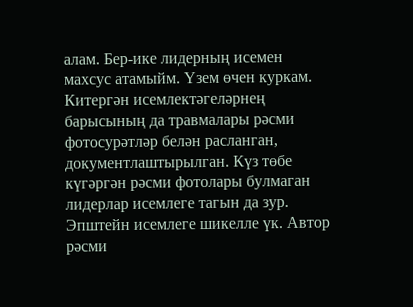алам. Бер-ике лидерның исемен махсус атамыйм. Үзем өчен куркам. Китергән исемлектәгеләрнең барысының да травмалары рәсми фотосурәтләр белән расланган, документлаштырылган. Күз төбе күгәргән рәсми фотолары булмаган лидерлар исемлеге тагын да зур. Эпштейн исемлеге шикелле үк. Автор рәсми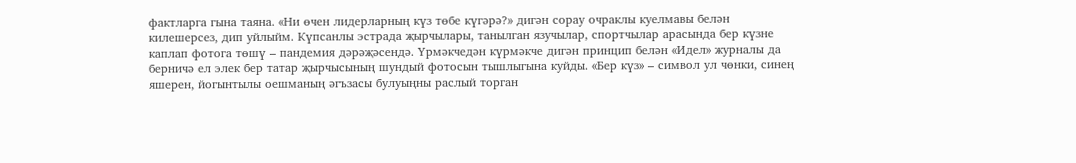фактларга гына таяна. «Ни өчен лидерларның күз төбе күгәрә?» дигән сорау очраклы куелмавы белән килешерсез, дип уйлыйм. Күпсанлы эстрада җырчылары, танылган язучылар, спортчылар арасында бер күзне каплап фотога төшү – пандемия дәрәҗәсендә. Үрмәкчедән күрмәкче дигән принцип белән «Идел» журналы да берничә ел элек бер татар җырчысының шундый фотосын тышлыгына куйды. «Бер күз» – символ ул чөнки, синең яшерен, йогынтылы оешманың әгъзасы булуыңны раслый торган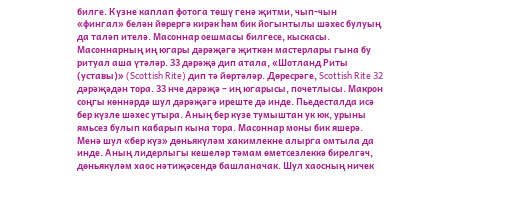билге. Күзне каплап фотога төшү генә җитми, чып-чын «фингал» белән йөрергә кирәк һәм бик йогынтылы шәхес булуың да таләп ителә. Масоннар оешмасы билгесе, кыскасы. Масоннарның иң югары дәрәҗәгә җиткән мастерлары гына бу ритуал аша үтәләр. 33 дәрәҗә дип атала, «Шотланд Риты (уставы)» (Scottish Rite) дип тә йөртәләр. Дөресрәге, Scottish Rite 32 дәрәҗәдән тора. 33 нче дәрәҗә – иң югарысы, почетлысы. Макрон соңгы көннәрдә шул дәрәҗәгә иреште дә инде. Пьедесталда исә бер күзле шәхес утыра. Аның бер күзе тумыштан ук юк, урыны ямьсез булып кабарып кына тора. Масоннар моны бик яшерә. Менә шул «бер күз» дөньякүләм хакимлекне алырга омтыла да инде. Аның лидерлыгы кешеләр тәмам өметсезлеккә бирелгәч, дөньякүләм хаос нәтиҗәсендә башланачак. Шул хаосның ничек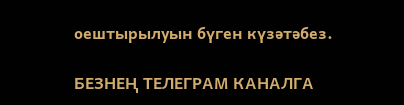оештырылуын бүген күзәтәбез.

БЕЗНЕҢ ТЕЛЕГРАМ КАНАЛГА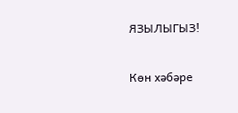ЯЗЫЛЫГЫЗ!

Көн хәбәре